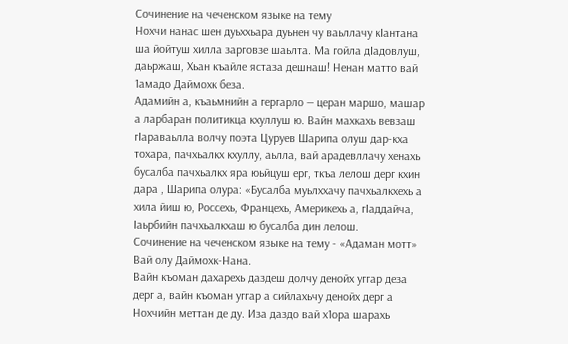Сочинение на чеченском языке на тему
Нохчи нанас шен дуьххьара дуьнен чу ваьллачу кІантана ша йойтуш хилла зарговзе шаьлта. Ма гойла дIадовлуш, даьржаш, Хьан къайле ястаза дешнаш! Ненан матто вай 1амадо Даймохк беза.
Адамийн а, къаьмнийн а гергарло — церан маршо, машар а ларбаран политикца кхуллуш ю. Вайн махкахь вевзаш гІараваьлла волчу поэта Цуруев Шарипа олуш дар-кха тохара, пачхьалкх кхуллу, аьлла, вай арадевллачу хенахь бусалба пачхьалкх яра юьйцуш ерг, ткъа лелош дерг кхин дара , Шарипа олура: «Бусалба муьлххачу пачхьалкхехь а хила йиш ю, Россехь, Францехь, Америкехь а, гІаддайча, Іаьрбийн пачхьалкхаш ю бусалба дин лелош.
Сочинение на чеченском языке на тему - «Адаман мотт» Вай олу Даймохк-Нана.
Вайн къоман дахарехь даздеш долчу денойх уггар деза дерг а, вайн къоман уггар а сийлахьчу денойх дерг а Нохчийн меттан де ду. Иза даздо вай х1ора шарахь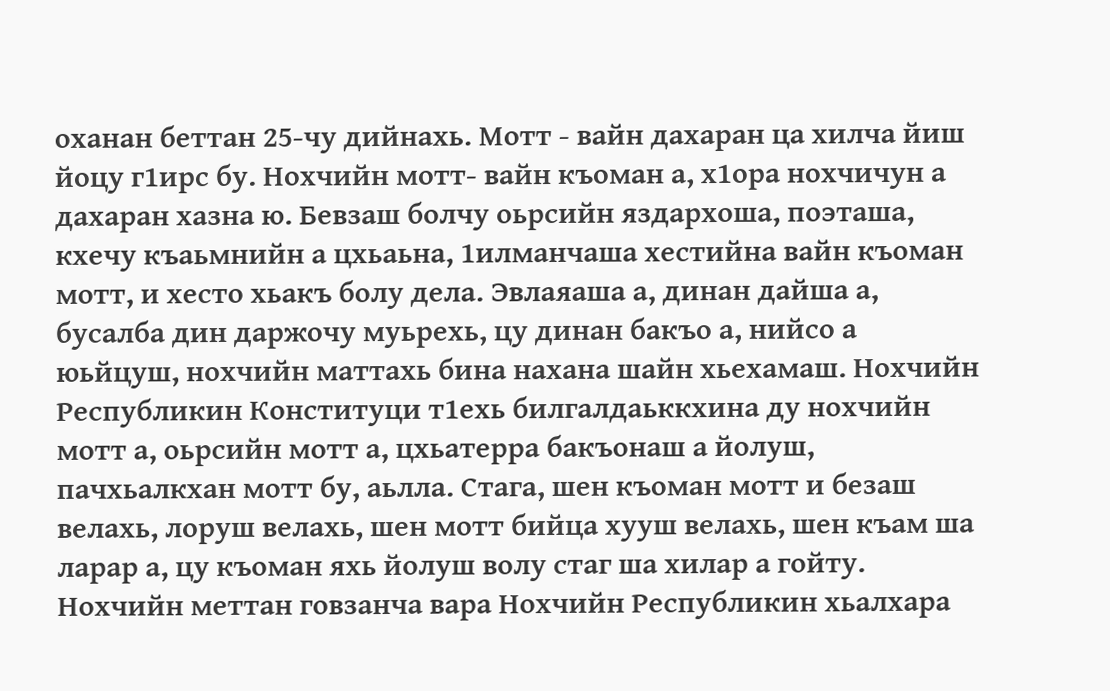оханан беттан 25-чу дийнахь. Мотт - вайн дахаран ца хилча йиш йоцу г1ирс бу. Нохчийн мотт- вайн къоман а, х1ора нохчичун а дахаран хазна ю. Бевзаш болчу оьрсийн яздархоша, поэташа, кхечу къаьмнийн а цхьаьна, 1илманчаша хестийна вайн къоман мотт, и хесто хьакъ болу дела. Эвлаяаша а, динан дайша а, бусалба дин даржочу муьрехь, цу динан бакъо а, нийсо а юьйцуш, нохчийн маттахь бина нахана шайн хьехамаш. Нохчийн Республикин Конституци т1ехь билгалдаьккхина ду нохчийн мотт а, оьрсийн мотт а, цхьатерра бакъонаш а йолуш, пачхьалкхан мотт бу, аьлла. Стага, шен къоман мотт и безаш велахь, лоруш велахь, шен мотт бийца хууш велахь, шен къам ша ларар а, цу къоман яхь йолуш волу стаг ша хилар а гойту. Нохчийн меттан говзанча вара Нохчийн Республикин хьалхара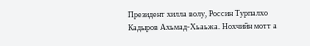Президент хилла волу, Россин Турпалхо Кадыров Ахьмад-Хьаьжа. Нохчийн мотт а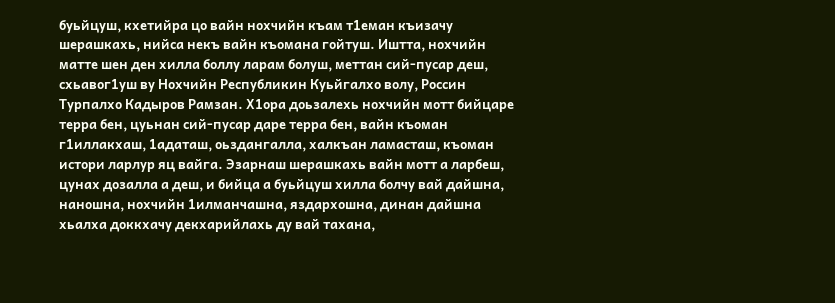буьйцуш, кхетийра цо вайн нохчийн къам т1еман къизачу шерашкахь, нийса некъ вайн къомана гойтуш. Иштта, нохчийн матте шен ден хилла боллу ларам болуш, меттан сий-пусар деш, схьавог1уш ву Нохчийн Республикин Куьйгалхо волу, Россин Турпалхо Кадыров Рамзан. Х1ора доьзалехь нохчийн мотт бийцаре терра бен, цуьнан сий-пусар даре терра бен, вайн къоман г1иллакхаш, 1адаташ, оьздангалла, халкъан ламасташ, къоман истори ларлур яц вайга. Эзарнаш шерашкахь вайн мотт а ларбеш, цунах дозалла а деш, и бийца а буьйцуш хилла болчу вай дайшна, наношна, нохчийн 1илманчашна, яздархошна, динан дайшна хьалха доккхачу декхарийлахь ду вай тахана,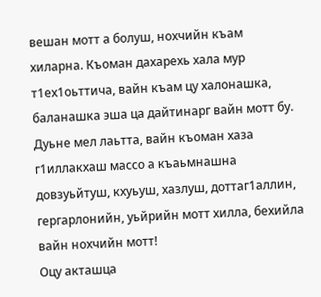вешан мотт а болуш, нохчийн къам хиларна. Къоман дахарехь хала мур т1ех1оьттича, вайн къам цу халонашка, баланашка эша ца дайтинарг вайн мотт бу. Дуьне мел лаьтта, вайн къоман хаза г1иллакхаш массо а къаьмнашна довзуьйтуш, кхуьуш, хазлуш, доттаг1аллин, гергарлонийн, уьйрийн мотт хилла, бехийла вайн нохчийн мотт!
Оцу акташца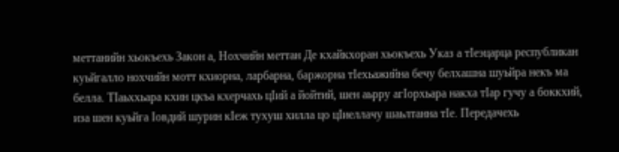меттанийн хьокъехь Закон а, Нохчийн меттан Де кхайкхоран хьокъехь Указ а тIеэцарца республикан куьйгалло нохчийн мотт кхиорна, ларбарна, баржорна тIехьажийна бечу белхашна шуьйра некъ ма белла. ТІаьххьара кхин цкъа кхерчахь цІий а йойтий, шен аьрру агІорхьара накха тІар гучу а боккхий, иза шен куьйга Іовдий шурин кІеж тухуш хилла цо цІиеллачу шаьлтанна тІе. Передачехь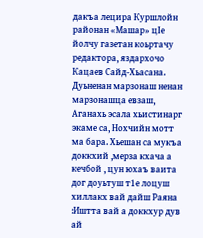дакъа лецира Куршлойн районан «Машар» цІе йолчу газетан коьртачу редактора, яздархочо Кацаев Сайд-Хьасана. Дуьненан марзонаш ненан марзонашца евзаш, Аганахь эсала хьистинарг экаме са, Нохчийн мотт ма бара. Хьешан са мукъа доккхий ,мерза кхача а кечбой , цун юхаъ ваита дог доуьтуш т1е лоцуш хиллакх вай дайш Раяна :Иштта вай а доккхур дув ай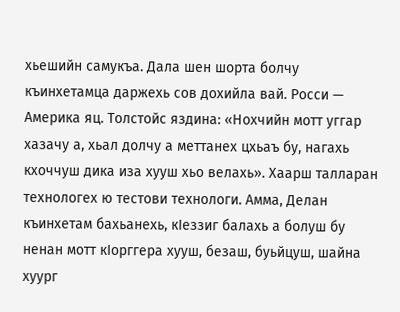хьешийн самукъа. Дала шен шорта болчу къинхетамца даржехь сов дохийла вай. Росси — Америка яц. Толстойс яздина: «Нохчийн мотт уггар хазачу а, хьал долчу а меттанех цхьаъ бу, нагахь кхоччуш дика иза хууш хьо велахь». Хаарш талларан технологех ю тестови технологи. Амма, Делан къинхетам бахьанехь, кІеззиг балахь а болуш бу ненан мотт кІорггера хууш, безаш, буьйцуш, шайна хуург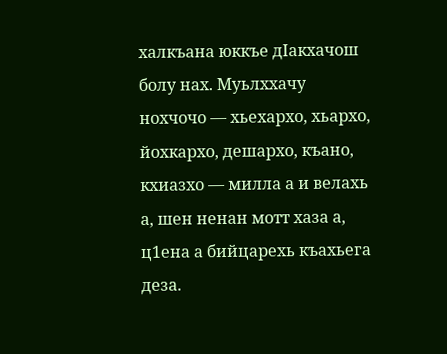халкъана юккъе дІакхачош болу нах. Муьлххачу нохчочо — хьехархо, хьархо, йохкархо, дешархо, къано, кхиазхо — милла а и велахь а, шен ненан мотт хаза а, ц1ена а бийцарехь къахьега деза.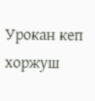Урокан кеп хоржуш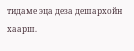тидаме эца деза дешархойн хаарш.